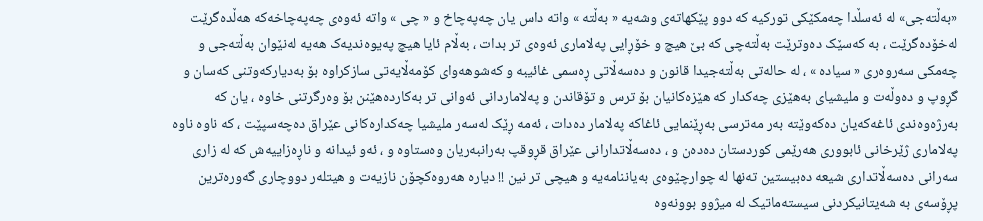«بەڵتەجی» لە ئەسڵدا چەمکێکی تورکیە کە دوو پێکھاتەی وشەیە « بەڵتە » واتە داس یان چەپەچاخ و « چی » واتە ئەوەی چەپەچاخەکە ھەڵدەگرێت لەخۆدەگرێت ، بە کەسێک دەوترێت بەڵتەچی کە بێ ھیچ و خۆڕایی پەلاماری ئەوەی تر بدات ، بەڵام ئایا ھیچ پەیوەندیەک ھەیە لەنێوان بەڵتەجی و چەمکی سەروەری « سیادە » ، لە حالەتی بەڵتەجیدا قانون و دەسەڵاتی ڕەسمی غائیبە و کەشوھەوای کۆمەڵایەتی سازکراوە بۆ بەدیارکەوتنی کەسان و گڕوپ و دەوڵەت و ملیشیای بەھێزی چەکدار کە ھێزەکانیان بۆ ترس و تۆقاندن و پەلاماردانی ئەوانی تر بەکاردەھێنن بۆ وەرگرتنی خاوە ، یان کە بەرژەوەندی ئاغەکەیان دەکەوێتە بەر مەترسی بەڕێنمایی ئاغاکە پەلامار دەدات ، ئەمە ڕێک لەسەر ملیشیا چەکدارەکانی عێراق دەچەسپێت ، کە ناوە ناوە پەلاماری ژێرخانی ئابووری ھەرێمی کوردستان دەدەن و ، دەسەڵاتدارانی عێراق قڕوقپ بەرانبەریان وەستاوە و ، ئەو ئیدانە و ناڕەزاییەش کە لە زاری سەرانی دەسەڵاتداری شیعە دەبیستین تەنھا لە چوارچێوەی بەیاننامەیە و ھیچی تر نین !! دیارە ھەروەکچۆن نازیەت و ھیتلەر دووچاری گەورەترین پڕۆسەی بە شەیتانیکردنی سیستەماتیک لە میژوو بوونەوە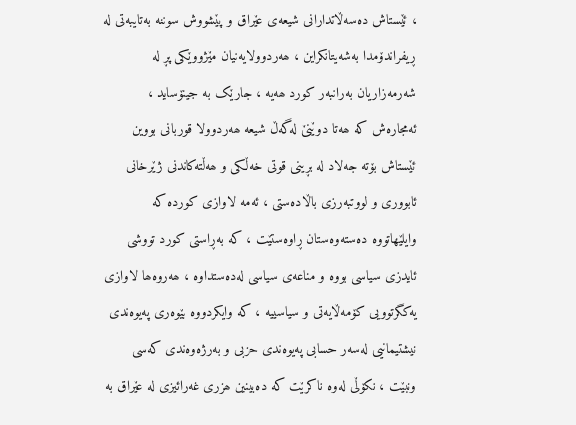، ئێستاش دەسەڵاتدارانی شیعەی عێراق و پێشووش سوننە بەتایبەتی لە ڕیفراندۆمدا بەشەیتانکراین ، ھەردوولایەنیان مێژووێکی پڕ لە شەرمەزاریان بەرانبەر کورد ھەیە ، جارێک بە جینۆساید ، ئەمجارەش کە ھەتا دوێنێ لەگەڵ شیعە ھەردوولا قوربانی بووین ئێستاش بۆتە جەلاد لە بڕینی قوتی خەڵکی و ھەڵتەکاندنی ژێرخانی ئابووری و لووتبەرزی باڵادەستی ، ئەمە لاوازی کوردە کە وایلێھاتووە دەستەوەستان ڕاوەستێت ، کە بەڕاستی کورد تووشی ئایدزی سیاسی بووە و مناعەی سیاسی لەدەستداوە ، ھەروەھا لاوازی یەکگرتوویی کۆمەڵایەتی و سیاسییە ، کە وایکردووە بێوەری پەیوەندی نیشتیمانیی لەسەر حسابی پەیوەندی حزبی و بەرژەوەندی کەسی ونبێت ، نکۆڵی لەوە ناکرێت کە دەبینین ھزری غەرائیزی لە عێراق بە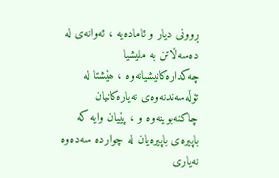ڕوونی دیار و ئامادەیە ، ئەوانەی لە دەسەڵاتن بە ملیشیا چەکدارەکانیشیانەوە ، ھێشتا لە تۆڵەسەندنەوەی نەیارەکانیان چاکنەبوینەوە و ، پێیان وایە کە باپیرەی باپیرەیان لە چواردە سەدەوە نەیاری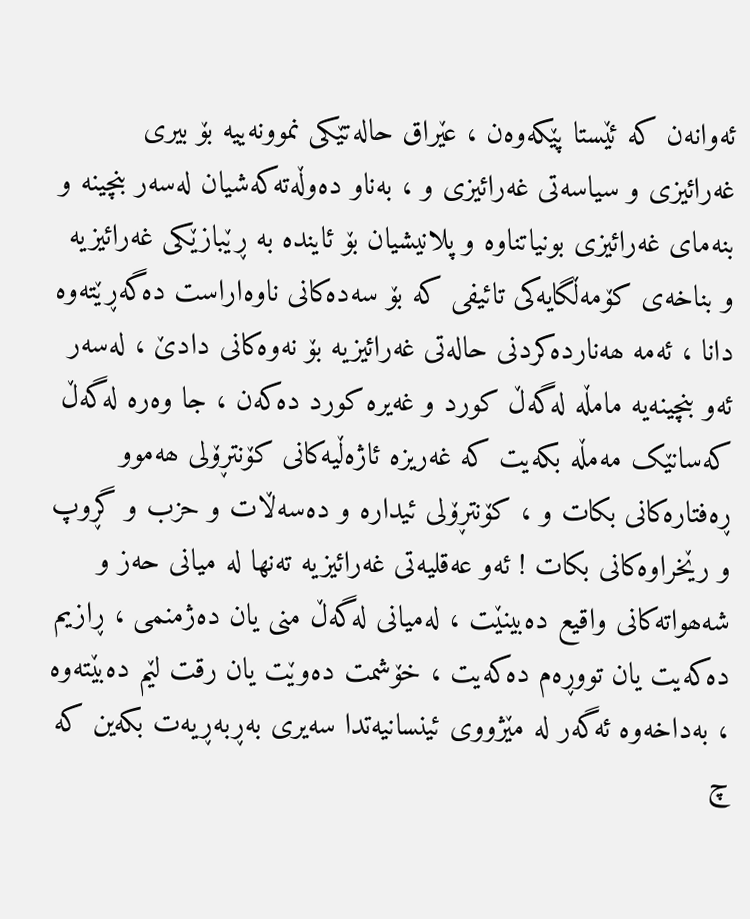ئەوانەن کە ئێستا پێکەوەن ، عێراق حالەتێکی نموونەییە بۆ بیری غەرائیزی و سیاسەتی غەرائیزی و ، بەناو دەوڵەتەکەشیان لەسەر بنچینە و بنەمای غەرائیزی بونیاتناوە و پلانیشیان بۆ ئایندە بە ڕێبازێکی غەرائیزیە و بناخەی کۆمەڵگایەکی تائیفی کە بۆ سەدەکانی ناوەاراست دەگەڕێتەوە دانا ، ئەمە ھەناردەکردنی حالەتی غەرائیزیە بۆ نەوەکانی دادێ ، لەسەر ئەو بنچینەیە مامڵە لەگەڵ کورد و غەیرە کورد دەکەن ، جا وەرە لەگەڵ کەسانێک مەمڵە بکەیت کە غەریزە ئاژەڵیەکانی کۆنتڕۆلی ھەموو ڕەفتارەکانی بکات و ، کۆنتڕۆلی ئیدارە و دەسەڵات و حزب و گڕوپ و رێخراوەکانی بکات ! ئەو عەقلیەتی غەرائیزیە تەنھا لە میانی حەز و شەھواتەکانی واقیع دەبینێت ، لەمیانی لەگەڵ منی یان دەژمنمی ، ڕازیم دەکەیت یان تووڕەم دەکەیت ، خۆشمت دەوێت یان رقت لێم دەبێتەوە ، بەداخەوە ئەگەر لە مێژووی ئینسانیەتدا سەیری بەڕبەڕیەت بکەین کە چ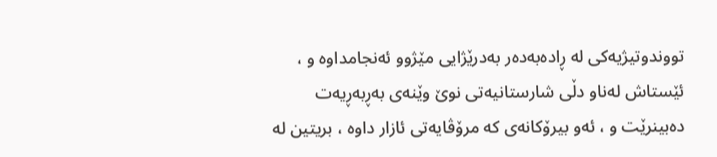تووندوتیژیەکی لە ڕادەبەدەر بەدرێژایی مێژوو ئەنجامداوە و ، ئێستاش لەناو دڵی شارستانیەتی نوێ وێنەی بەڕبەڕیەت دەبینرێت و ، ئەو بیرۆکانەی کە مرۆڤایەتی ئازار داوە ، بریتین لە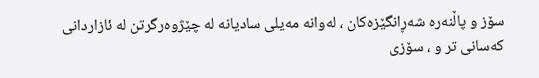سۆز و پاڵنەرە شەڕانگێزەکان ، لەوانە مەیلی سادیانە لە چێژوەرگرتن لە ئازاردانی کەسانی تر و ، سۆزی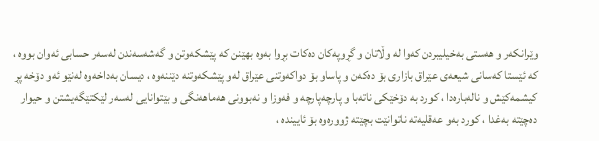وێرانکەر و ھەستی بەخیلیبردن کەوا لە وڵاتان و گڕوپەکان دەکات بڕوا بەوە بھێنن کە پێشکەوتن و گەشەسەندن لەسەر حسابی ئەوان بووە ، کە ئێستا کەسانی شیعەی عێراق بازاری بۆ دەکەن و پاساو بۆ دواکەوتنی عێراق لەو پێشکەوتنە دێننەوە ، دیسان بەداخەوە لەنێو ئەو دۆخە پڕ کیشمەکێش و نالەبارەدا ، کورد بە دۆخێکی ناتەبا و پارچەپارچە و فەوزا و نەبوونی ھەماھەنگی و بێتوانایی لەسەر لێکتێگەیشتن و حیوار دەچێتە بەغدا ، کورد بەو عەقلیەتە ناتوانێت بچێتە ژوورەوە بۆ ئاییندە ،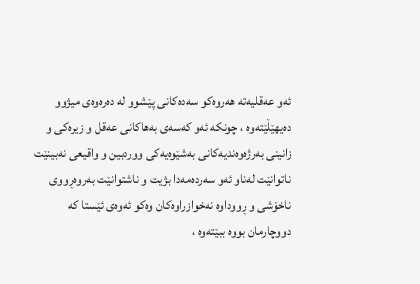ئەو عەقلیەتە ھەروەکو سەدەکانی پێشوو لە دەرەوەی میژوو دەیھێڵێتەوە ، چونکە ئەو کەسەی بەھاکانی عەقل و زیرەکی و زانینی بەرژەوەندیەکانی بەشێوەیەکی ووردبین و واقیعی نەبینێت ناتوانێت لەناو ئەو سەردەمەدا بژیت و ناشتوانێت بەروەڕووی ناخۆشی و ڕووداوە نەخوازراوەکان وەکو ئەوەی ئێستا کە دووچارمان بووە ببێتەوە ،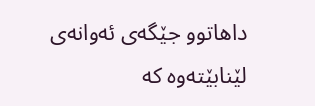داھاتوو جێگەی ئەوانەی لێنابێتەوە کە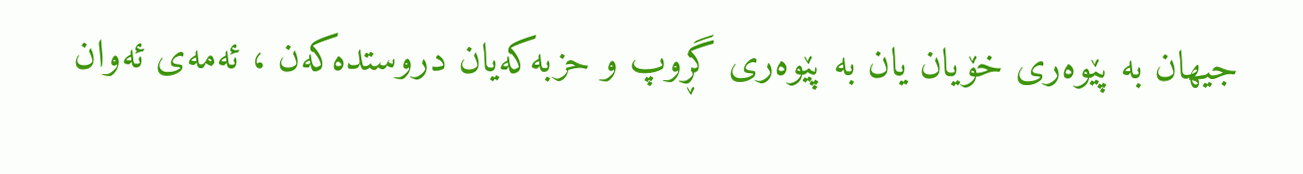جیھان بە پێوەری خۆیان یان بە پێوەری گڕوپ و حزبەکەیان دروستدەکەن ، ئەمەی ئەوان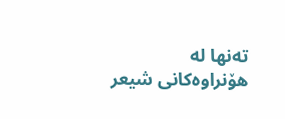تەنھا لە ھۆنراوەکانی شیعر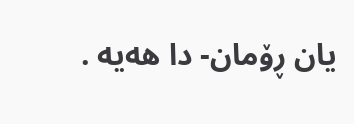یان ڕۆمان- دا ھەیە .